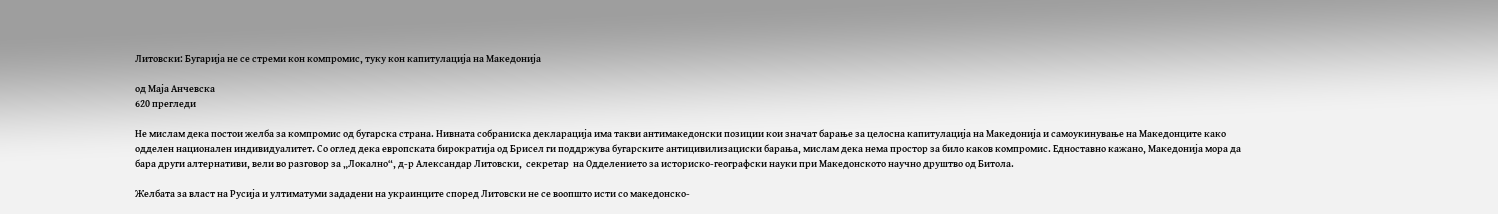Литовски: Бугарија не се стреми кон компромис, туку кон капитулација на Македонија

од Маја Анчевска
620 прегледи

Не мислам дека постои желба за компромис од бугарска страна. Нивната собраниска декларација има такви антимакедонски позиции кои значат барање за целосна капитулација на Македонија и самоукинување на Македонците како одделен национален индивидуалитет. Со оглед дека европската бирократија од Брисел ги поддржува бугарските антицивилизациски барања, мислам дека нема простор за било каков компромис. Едноставно кажано, Македонија мора да бара други алтернативи, вели во разговор за „Локално“, д-р Александар Литовски,  секретар  на Одделението за историско-географски науки при Македонското научно друштво од Битола.

Желбата за власт на Русија и ултиматуми зададени на украинците според Литовски не се воопшто исти со македонско-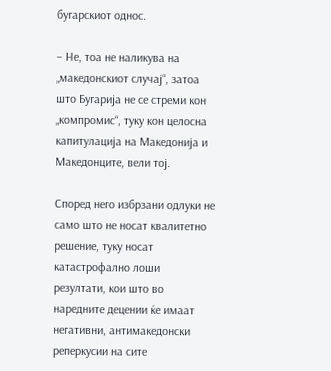бугарскиот однос.

– Не, тоа не наликува на „македонскиот случај“, затоа што Бугарија не се стреми кон „компромис“, туку кон целосна капитулација на Македонија и Македонците, вели тој.

Според него избрзани одлуки не само што не носат квалитетно решение, туку носат катастрофално лоши резултати, кои што во наредните децении ќе имаат негативни, антимакедонски реперкусии на сите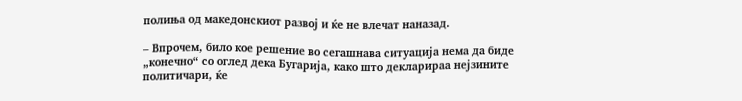полиња од македонскиот развој и ќе не влечат наназад.

– Впрочем, било кое решение во сегашнава ситуација нема да биде „конечно“ со оглед дека Бугарија, како што декларираа нејзините политичари, ќе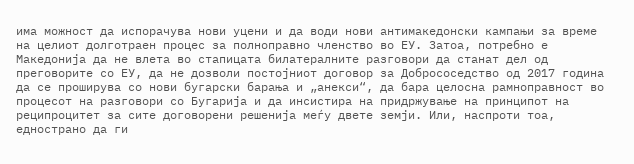има можност да испорачува нови уцени и да води нови антимакедонски кампањи за време на целиот долготраен процес за полноправно членство во ЕУ. Затоа, потребно е Македонија да не влета во стапицата билатералните разговори да станат дел од преговорите со ЕУ, да не дозволи постојниот договор за Добрососедство од 2017 година да се проширува со нови бугарски барања и „анекси“, да бара целосна рамноправност во процесот на разговори со Бугарија и да инсистира на придржување на принципот на реципроцитет за сите договорени решенија меѓу двете земји. Или, наспроти тоа, еднострано да ги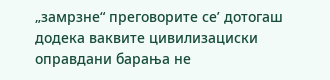„замрзне“ преговорите се’ дотогаш додека ваквите цивилизациски оправдани барања не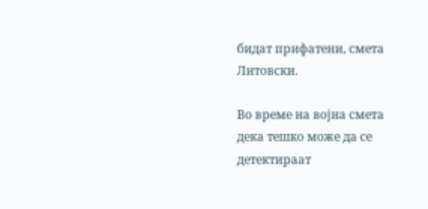бидат прифатени, смета Литовски.

Во време на војна смета дека тешко може да се детектираат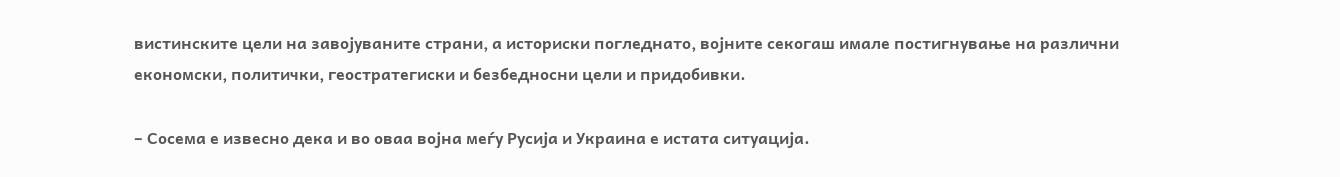вистинските цели на завојуваните страни, а историски погледнато, војните секогаш имале постигнување на различни економски, политички, геостратегиски и безбедносни цели и придобивки.

– Сосема е извесно дека и во оваа војна меѓу Русија и Украина е истата ситуација.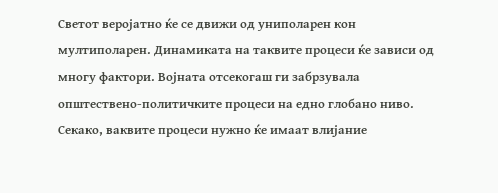Светот веројатно ќе се движи од униполарен кон мултиполарен. Динамиката на таквите процеси ќе зависи од многу фактори. Војната отсекогаш ги забрзувала општествено-политичките процеси на едно глобано ниво. Секако, ваквите процеси нужно ќе имаат влијание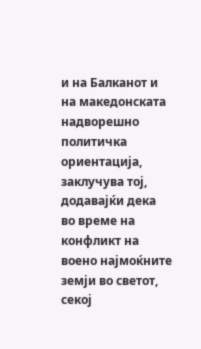и на Балканот и на македонската надворешно политичка ориентација, заклучува тој, додавајќи дека во време на конфликт на воено најмоќните земји во светот, секој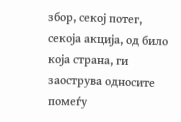збор, секој потег, секоја акција, од било која страна, ги заострува односите помеѓу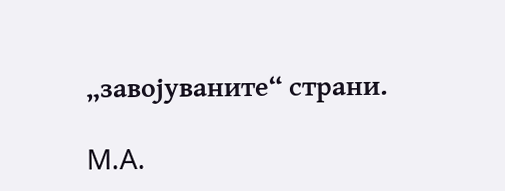„завојуваните“ страни.

M.A.